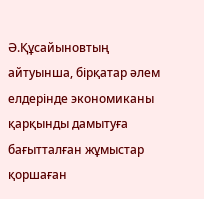Ә.Құсайыновтың айтуынша, бірқатар әлем елдерінде экономиканы қарқынды дамытуға бағытталған жұмыстар қоршаған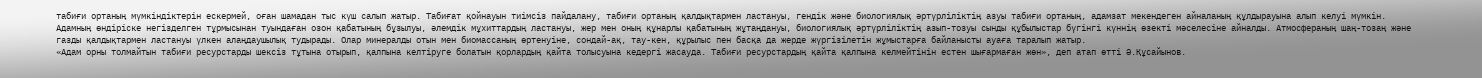табиғи ортаның мүмкіндіктерін ескермей, оған шамадан тыс күш салып жатыр. Табиғат қойнауын тиімсіз пайдалану, табиғи ортаның қалдықтармен ластануы, гендік және биологиялық әртүрліліктің азуы табиғи ортаның, адамзат мекендеген айналаның құлдырауына алып келуі мүмкін.
Адамның өндіріске негізделген тұрмысынан туындаған озон қабатының бұзылуы, әлемдік мұхиттардың ластануы, жер мен оның құнарлы қабатының жұтаңдануы, биологиялық әртүрліліктің азып-тозуы сынды құбылыстар бүгінгі күннің өзекті мәселесіне айналды. Атмосфераның шаң-тозаң және газды қалдықтармен ластануы үлкен алаңдаушылық тудырады. Олар минералды отын мен биомассаның өртенуіне, сондай-ақ, тау-кен, құрылыс пен басқа да жерде жүргізілетін жұмыстарға байланысты ауаға таралып жатыр.
«Адам орны толмайтын табиғи ресурстарды шексіз тұтына отырып, қалпына келтіруге болатын қорлардың қайта толысуына кедергі жасауда. Табиғи ресурстардың қайта қалпына келмейтінін естен шығармаған жөн», деп атап өтті Ә.Құсайынов.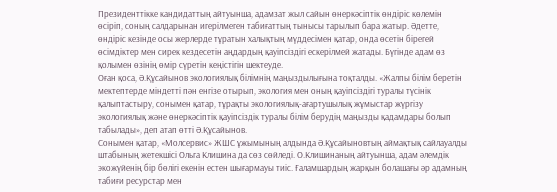Президенттікке кандидаттың айтуынша, адамзат жыл сайын өнеркәсіптік өндіріс көлемін өсіріп, соның салдарынан игерілмеген табиғаттың тынысы тарылып бара жатыр. Әдетте, өндіріс кезінде осы жерлерде тұратын халықтың мүддесімен қатар, онда өсетін бірегей өсімдіктер мен сирек кездесетін аңдардың қауіпсіздігі ескерілмей жатады. Бүгінде адам өз қолымен өзінің өмір сүретін кеңістігін шектеуде.
Оған қоса, Ә.Құсайынов экологиялық білімнің маңыздылығына тоқталды. «Жалпы білім беретін мектептерде міндетті пән енгізе отырып, экология мен оның қауіпсіздігі туралы түсінік қалыптастыру, сонымен қатар, тұрақты экологиялық-ағартушылық жұмыстар жүргізу экологиялық және өнеркәсіптік қауіпсіздік туралы білім берудің маңызды қадамдары болып табылады», деп атап өтті Ә.Құсайынов.
Сонымен қатар, «Молсервис» ЖШС ұжымының алдында Ә.Құсайыновтың аймақтық сайлауалды штабының жетекшісі Ольга Клишина да сөз сөйледі. О.Клишинаның айтуынша, адам әлемдік экожүйенің бір бөлігі екенін естен шығармауы тиіс. Ғаламшардың жарқын болашағы әр адамның табиғи ресурстар мен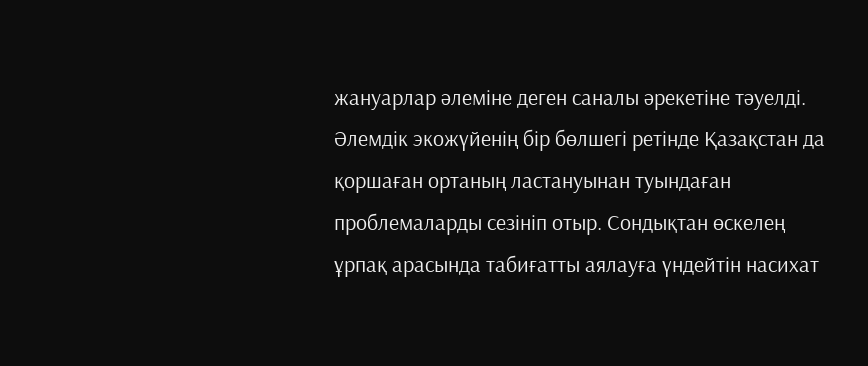жануарлар әлеміне деген саналы әрекетіне тәуелді. Әлемдік экожүйенің бір бөлшегі ретінде Қазақстан да қоршаған ортаның ластануынан туындаған проблемаларды сезініп отыр. Сондықтан өскелең ұрпақ арасында табиғатты аялауға үндейтін насихат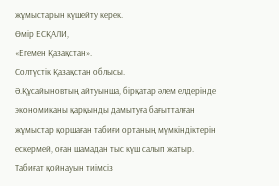жұмыстарын күшейту керек.
Өмір ЕСҚАЛИ,
«Егемен Қазақстан».
Солтүстік Қазақстан облысы.
Ә.Құсайыновтың айтуынша, бірқатар әлем елдерінде экономиканы қарқынды дамытуға бағытталған жұмыстар қоршаған табиғи ортаның мүмкіндіктерін ескермей, оған шамадан тыс күш салып жатыр. Табиғат қойнауын тиімсіз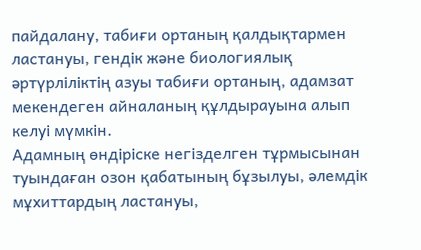пайдалану, табиғи ортаның қалдықтармен ластануы, гендік және биологиялық әртүрліліктің азуы табиғи ортаның, адамзат мекендеген айналаның құлдырауына алып келуі мүмкін.
Адамның өндіріске негізделген тұрмысынан туындаған озон қабатының бұзылуы, әлемдік мұхиттардың ластануы,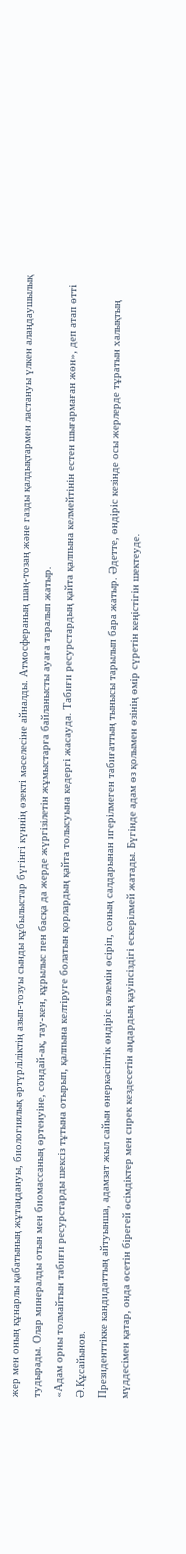жер мен оның құнарлы қабатының жұтаңдануы, биологиялық әртүрліліктің азып-тозуы сынды құбылыстар бүгінгі күннің өзекті мәселесіне айналды. Атмосфераның шаң-тозаң және газды қалдықтармен ластануы үлкен алаңдаушылық тудырады. Олар минералды отын мен биомассаның өртенуіне, сондай-ақ, тау-кен, құрылыс пен басқа да жерде жүргізілетін жұмыстарға байланысты ауаға таралып жатыр.
«Адам орны толмайтын табиғи ресурстарды шексіз тұтына отырып, қалпына келтіруге болатын қорлардың қайта толысуына кедергі жасауда. Табиғи ресурстардың қайта қалпына келмейтінін естен шығармаған жөн», деп атап өтті Ә.Құсайынов.
Президенттікке кандидаттың айтуынша, адамзат жыл сайын өнеркәсіптік өндіріс көлемін өсіріп, соның салдарынан игерілмеген табиғаттың тынысы тарылып бара жатыр. Әдетте, өндіріс кезінде осы жерлерде тұратын халықтың мүддесімен қатар, онда өсетін бірегей өсімдіктер мен сирек кездесетін аңдардың қауіпсіздігі ескерілмей жатады. Бүгінде адам өз қолымен өзінің өмір сүретін кеңістігін шектеуде.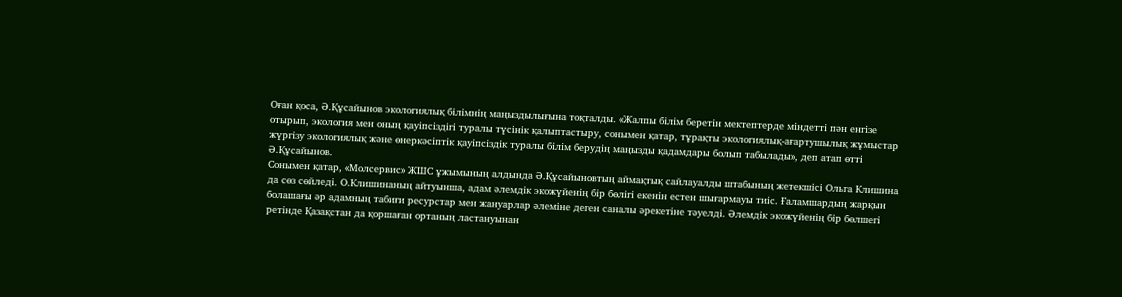Оған қоса, Ә.Құсайынов экологиялық білімнің маңыздылығына тоқталды. «Жалпы білім беретін мектептерде міндетті пән енгізе отырып, экология мен оның қауіпсіздігі туралы түсінік қалыптастыру, сонымен қатар, тұрақты экологиялық-ағартушылық жұмыстар жүргізу экологиялық және өнеркәсіптік қауіпсіздік туралы білім берудің маңызды қадамдары болып табылады», деп атап өтті Ә.Құсайынов.
Сонымен қатар, «Молсервис» ЖШС ұжымының алдында Ә.Құсайыновтың аймақтық сайлауалды штабының жетекшісі Ольга Клишина да сөз сөйледі. О.Клишинаның айтуынша, адам әлемдік экожүйенің бір бөлігі екенін естен шығармауы тиіс. Ғаламшардың жарқын болашағы әр адамның табиғи ресурстар мен жануарлар әлеміне деген саналы әрекетіне тәуелді. Әлемдік экожүйенің бір бөлшегі ретінде Қазақстан да қоршаған ортаның ластануынан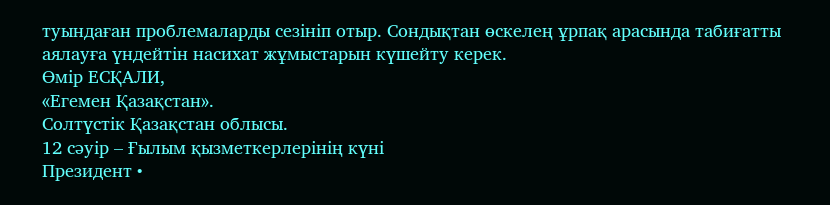туындаған проблемаларды сезініп отыр. Сондықтан өскелең ұрпақ арасында табиғатты аялауға үндейтін насихат жұмыстарын күшейту керек.
Өмір ЕСҚАЛИ,
«Егемен Қазақстан».
Солтүстік Қазақстан облысы.
12 сәуір – Ғылым қызметкерлерінің күні
Президент •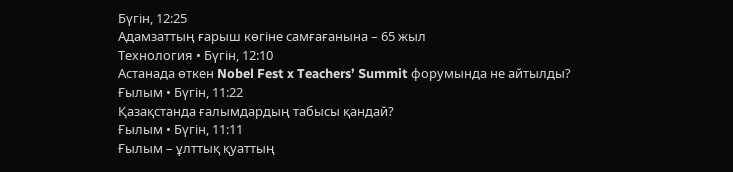Бүгін, 12:25
Адамзаттың ғарыш көгіне самғағанына – 65 жыл
Технология • Бүгін, 12:10
Астанада өткен Nobel Fest x Teachers’ Summit форумында не айтылды?
Ғылым • Бүгін, 11:22
Қазақстанда ғалымдардың табысы қандай?
Ғылым • Бүгін, 11:11
Ғылым – ұлттық қуаттың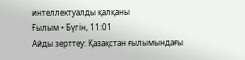интеллектуалды қалқаны
Ғылым • Бүгін, 11:01
Айды зерттеу: Қазақстан ғылымындағы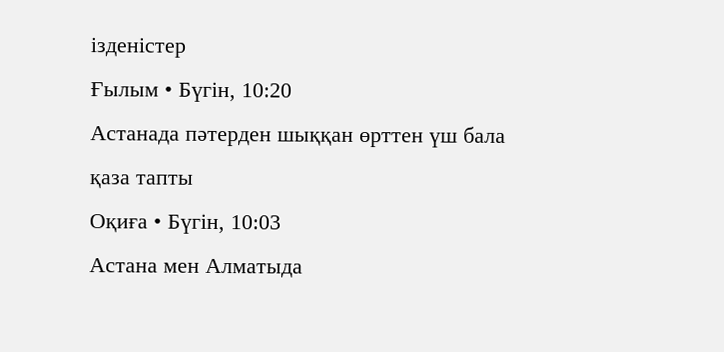ізденістер
Ғылым • Бүгін, 10:20
Астанада пәтерден шыққан өрттен үш бала қаза тапты
Оқиға • Бүгін, 10:03
Астана мен Алматыда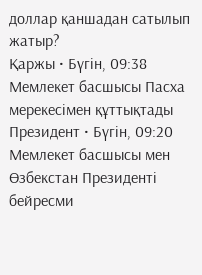доллар қаншадан сатылып жатыр?
Қаржы • Бүгін, 09:38
Мемлекет басшысы Пасха мерекесімен құттықтады
Президент • Бүгін, 09:20
Мемлекет басшысы мен Өзбекстан Президенті бейресми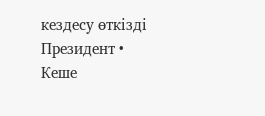кездесу өткізді
Президент • Кеше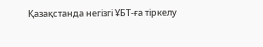Қазақстанда негізгі ҰБТ-ға тіркелу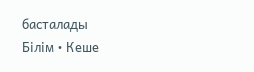басталады
Білім • Кеше